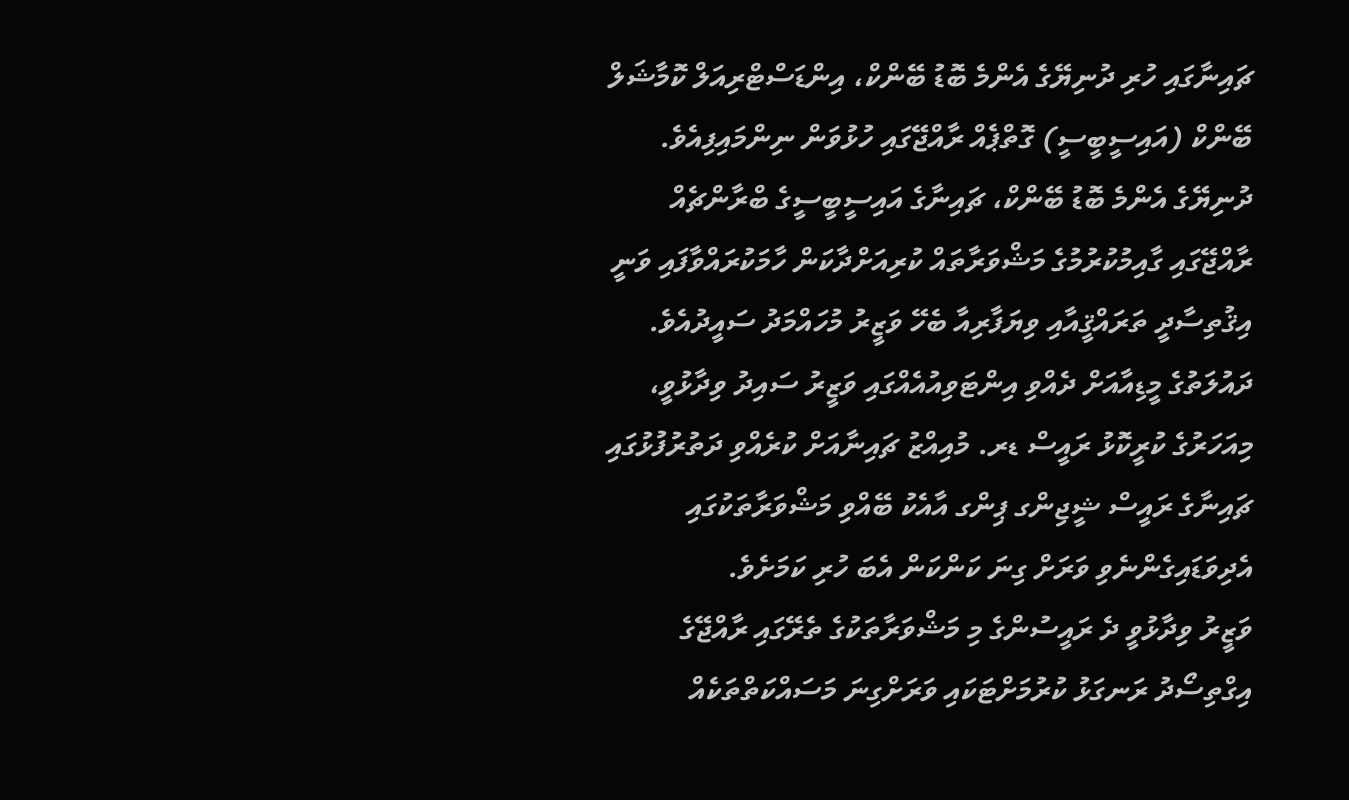ޗައިނާގައި ހުރި ދުނިޔޭގެ އެންމެ ބޮޑު ބޭންކް، އިންޑަސްޓްރިއަލް ކޮމާޝަލް ބޭންކް (އައިސީބީސީ) ގޮތްޕެއް ރާއްޖޭގައި ހުޅުވަން ނިންމައިފިއެވެ.
ދުނިޔޭގެ އެންމެ ބޮޑު ބޭންކް، ޗައިނާގެ އައިސީބީސީގެ ބްރާންޗެއް ރާއްޖޭގައި ގާއިމުކުރުމުގެ މަޝްވަރާތައް ކުރިއަށްދާކަން ހާމަކުރައްވާފައި ވަނީ އިޤުތިސާދީ ތަރައްޤީއާއި ވިޔަފާރިއާ ބެހޭ ވަޒީރު މުހައްމަދު ސައީދުއެވެ.
ދައުލަތުގެ މީޑިއާއަށް ދެއްވި އިންޓަވިއުއެއްގައި ވަޒީރު ސައިދު ވިދާޅުވީ، މިއަހަރުގެ ކުރީކޮޅު ރައީސް ޑރ. މުއިއްޒު ޗައިނާއަށް ކުރެއްވި ދަތުރުފުޅުގައި ޗައިނާގެ ރައީސް ޝީޖިންގ ޕިންގ އާއެކު ބޭއްވި މަޝްވަރާތަކުގައި އެދިވަޑައިގެންނެވި ވަރަށް ގިނަ ކަންކަން އެބަ ހުރި ކަމަށެވެ.
ވަޒީރު ވިދާޅުވީ ދެ ރައީސުންގެ މި މަޝްވަރާތަކުގެ ތެރޭގައި ރާއްޖޭގެ އިގްތިސޯދު ރަނގަޅު ކުރުމަށްޓަކައި ވަރަށްގިނަ މަސައްކަތްތަކެއް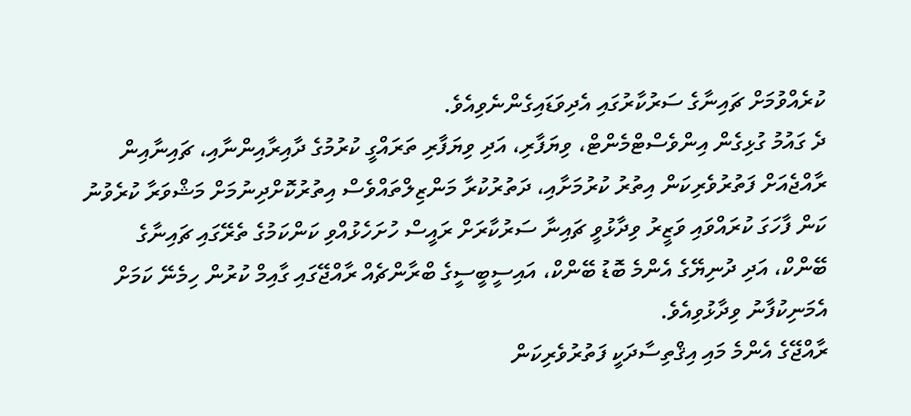ކުރެއްވުމަށް ޗައިނާގެ ސަރުކާރުގައި އެދިވަޑައިގެންނެވިއެވެ.
ދެ ގައުމު ގުޅިގެން އިންވެސްޓްމެންޓް، ވިޔަފާރި، އަދި ވިޔަފާރި ތަރައްގީ ކުރުމުގެ ދާއިރާއިންނާއި، ޗައިނާއިން ރާއްޖެއަށް ފަތުރުވެރިކަން އިތުރު ކުރުމަށާއި، ދަތުރުކުރާ މަންޒިލްތައްވެސް އިތުރުކޮށްދިނުމަށް މަޝްވަރާ ކުރެވުނު ކަން ފާހަގަ ކުރައްވައި ވަޒީރު ވިދާޅުވީ ޗައިނާ ސަރުކާރަށް ރައީސް ހުށަހެޅުއްވި ކަންކަމުގެ ތެރޭގައި ޗައިނާގެ ބޭންކް، އަދި ދުނިޔޭގެ އެންމެ ބޮޑު ބޭންކް، އައިސީބީސީގެ ބްރާންޗެއް ރާއްޖޭގައި ގާއިމް ކުރުން ހިމެނޭ ކަމަށް އެމަނިކުފާނު ވިދާޅުވިއެވެ.
ރާއްޖޭގެ އެންމެ މައި އިޤްތިސާދަކީ ފަތުރުވެރިކަން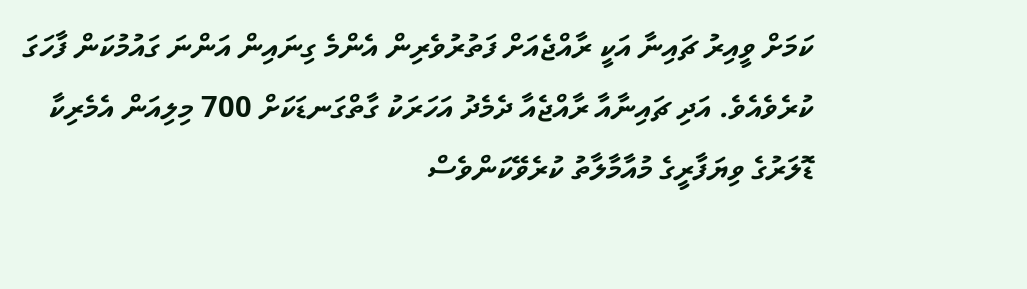ކަމަށް ވީއިރު ޗައިނާ އަކީ ރާއްޖެއަށް ފަތުރުވެރިން އެންމެ ގިނައިން އަންނަ ގައުމުކަން ފާހަގަ ކުރެވެއެވެ. އަދި ޗައިނާއާ ރާއްޖެއާ ދެމެދު އަހަރަކު ގާތްގަނޑަކަށް 700 މިލިއަން އެމެރިކާ ޑޮލަރުގެ ވިޔަފާރީގެ މުއާމާލާތު ކުރެވޭކަންވެސް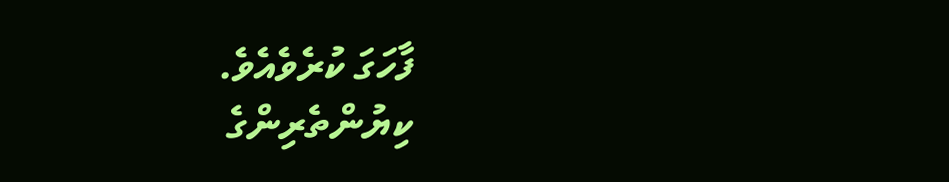ފާހަގަ ކުރެވެއެވެ.
ކިޔުންތެރިންގެ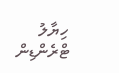ހިޔާލު
ޓްރެންޑިން